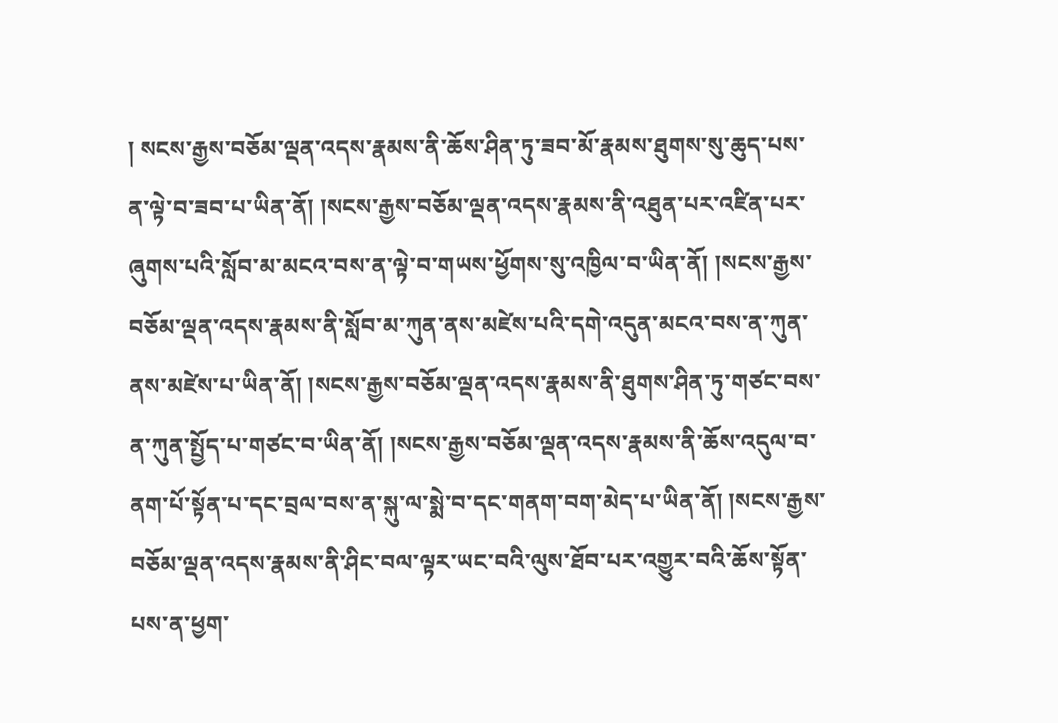། སངས་རྒྱས་བཅོམ་ལྡན་འདས་རྣམས་ནི་ཆོས་ཤིན་ཏུ་ཟབ་མོ་རྣམས་ཐུགས་སུ་ཆུད་པས་ན་ལྟེ་བ་ཟབ་པ་ཡིན་ནོ། །སངས་རྒྱས་བཅོམ་ལྡན་འདས་རྣམས་ནི་འཐུན་པར་འཛིན་པར་ཞུགས་པའི་སློབ་མ་མངའ་བས་ན་ལྟེ་བ་གཡས་ཕྱོགས་སུ་འཁྱིལ་བ་ཡིན་ནོ། །སངས་རྒྱས་བཅོམ་ལྡན་འདས་རྣམས་ནི་སློབ་མ་ཀུན་ནས་མཛེས་པའི་དགེ་འདུན་མངའ་བས་ན་ཀུན་ནས་མཛེས་པ་ཡིན་ནོ། །སངས་རྒྱས་བཅོམ་ལྡན་འདས་རྣམས་ནི་ཐུགས་ཤིན་ཏུ་གཙང་བས་ན་ཀུན་སྤྱོད་པ་གཙང་བ་ཡིན་ནོ། །སངས་རྒྱས་བཅོམ་ལྡན་འདས་རྣམས་ནི་ཆོས་འདུལ་བ་ནག་པོ་སྟོན་པ་དང་བྲལ་བས་ན་སྐུ་ལ་སྨེ་བ་དང་གནག་བག་མེད་པ་ཡིན་ནོ། །སངས་རྒྱས་བཅོམ་ལྡན་འདས་རྣམས་ནི་ཤིང་བལ་ལྟར་ཡང་བའི་ལུས་ཐོབ་པར་འགྱུར་བའི་ཆོས་སྟོན་པས་ན་ཕྱག་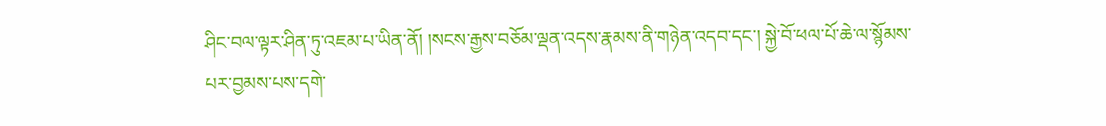ཤིང་བལ་ལྟར་ཤིན་ཏུ་འཇམ་པ་ཡིན་ནོ། །སངས་རྒྱས་བཅོམ་ལྡན་འདས་རྣམས་ནི་གཉེན་འདབ་དང་། སྐྱེ་བོ་ཕལ་པོ་ཆེ་ལ་སྙོམས་པར་བྱམས་པས་དགེ་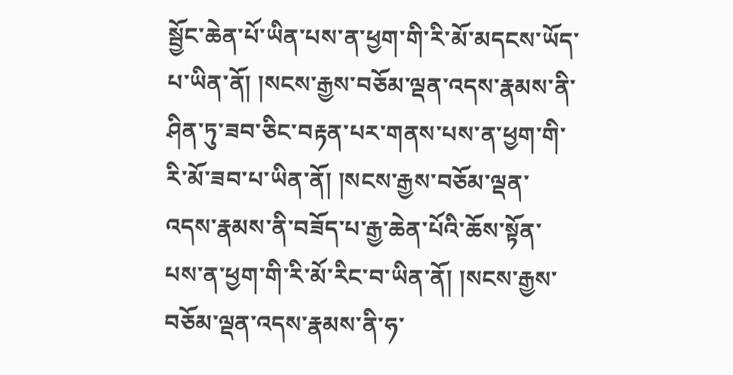སྦྱོང་ཆེན་པོ་ཡིན་པས་ན་ཕྱག་གི་རི་མོ་མདངས་ཡོད་པ་ཡིན་ནོ། །སངས་རྒྱས་བཅོམ་ལྡན་འདས་རྣམས་ནི་ཤིན་ཏུ་ཟབ་ཅིང་བརྟན་པར་གནས་པས་ན་ཕྱག་གི་རི་མོ་ཟབ་པ་ཡིན་ནོ། །སངས་རྒྱས་བཅོམ་ལྡན་འདས་རྣམས་ནི་བཟོད་པ་རྒྱ་ཆེན་པོའི་ཆོས་སྟོན་པས་ན་ཕྱག་གི་རི་མོ་རིང་བ་ཡིན་ནོ། །སངས་རྒྱས་བཅོམ་ལྡན་འདས་རྣམས་ནི་ཧ་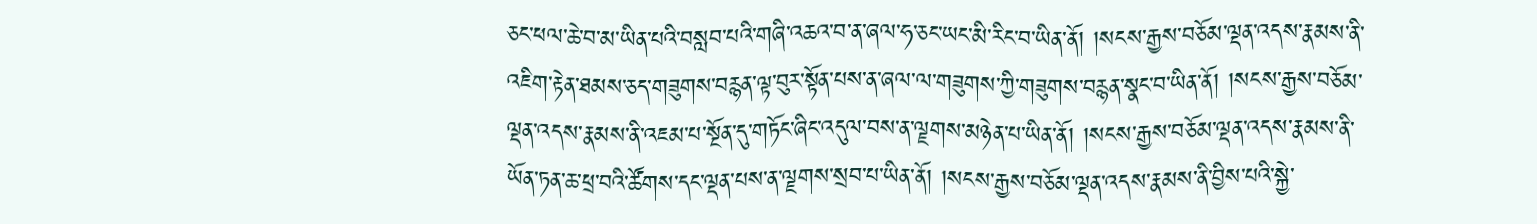ཅང་ཕལ་ཆེ་བ་མ་ཡིན་པའི་བསླབ་པའི་གཞི་འཆའ་བ་ན་ཞལ་ཧ་ཅང་ཡང་མི་རིང་བ་ཡིན་ནོ། །སངས་རྒྱས་བཅོམ་ལྡན་འདས་རྣམས་ནི་འཇིག་རྟེན་ཐམས་ཅད་གཟུགས་བརྙན་ལྟ་བུར་སྟོན་པས་ན་ཞལ་ལ་གཟུགས་ཀྱི་གཟུགས་བརྙན་སྣང་བ་ཡིན་ནོ། །སངས་རྒྱས་བཅོམ་ལྡན་འདས་རྣམས་ནི་འཇམ་པ་སྔོན་དུ་གཏོང་ཞིང་འདུལ་བས་ན་ལྗགས་མཉེན་པ་ཡིན་ནོ། །སངས་རྒྱས་བཅོམ་ལྡན་འདས་རྣམས་ནི་ཡོན་ཏན་ཆ་ཕྲ་བའི་ཚོགས་དང་ལྡན་པས་ན་ལྗགས་སྲབ་པ་ཡིན་ནོ། །སངས་རྒྱས་བཅོམ་ལྡན་འདས་རྣམས་ནི་བྱིས་པའི་སྐྱེ་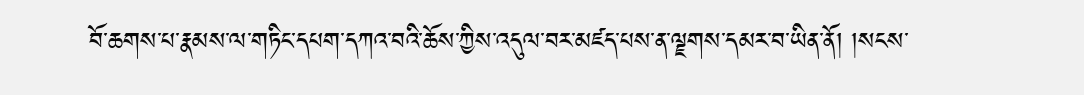བོ་ཆགས་པ་རྣམས་ལ་གཏིང་དཔག་དཀའ་བའི་ཆོས་ཀྱིས་འདུལ་བར་མཛད་པས་ན་ལྗགས་དམར་བ་ཡིན་ནོ། །སངས་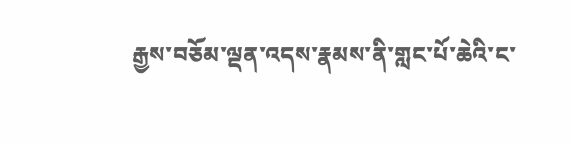རྒྱས་བཅོམ་ལྡན་འདས་རྣམས་ནི་གླང་པོ་ཆེའི་ང་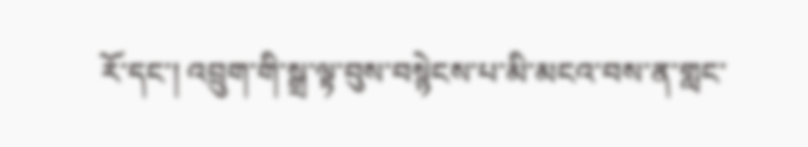རོ་དང་། འབྲུག་གི་སྒྲ་ལྟ་བུས་བསྙེངས་པ་མི་མངའ་བས་ན་གླང་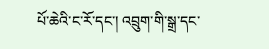པོ་ཆེའི་ང་རོ་དང་། འབྲུག་གི་སྒྲ་དང་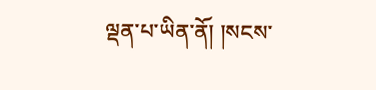ལྡན་པ་ཡིན་ནོ། །སངས་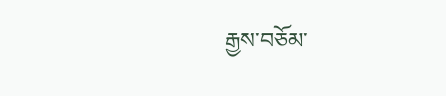རྒྱས་བཅོམ་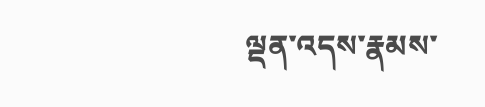ལྡན་འདས་རྣམས་